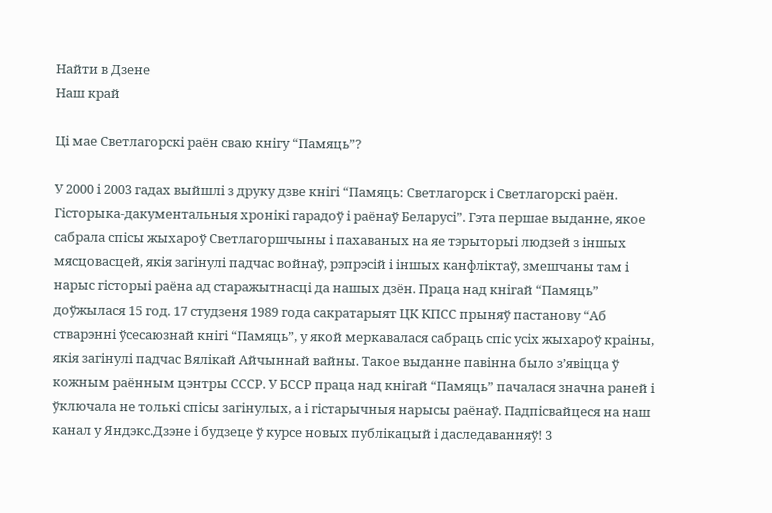Найти в Дзене
Наш край

Ці мае Светлагорскі раён сваю кнігу “Памяць”?

У 2000 і 2003 гадах выйшлі з друку дзве кнігі “Памяць: Светлагорск і Светлагорскі раён. Гісторыка-дакументальныя хронікі гарадоў і раёнаў Беларусі”. Гэта першае выданне, якое сабрала спісы жыхароў Светлагоршчыны і пахаваных на яе тэрыторыі людзей з іншых мясцовасцей, якія загінулі падчас войнаў, рэпрэсій і іншых канфліктаў, змешчаны там і нарыс гісторыі раёна ад старажытнасці да нашых дзён. Праца над кнігай “Памяць” доўжылася 15 год. 17 студзеня 1989 года сакратарыят ЦК КПСС прыняў пастанову “Аб стварэнні ўсесаюзнай кнігі “Памяць”, у якой меркавалася сабраць спіс усіх жыхароў краіны, якія загінулі падчас Вялікай Айчыннай вайны. Такое выданне павінна было з’явіцца ў кожным раённым цэнтры СССР. У БССР праца над кнігай “Памяць” пачалася значна раней і ўключала не толькі спісы загінулых, а і гістарычныя нарысы раёнаў. Падпісвайцеся на наш канал у Яндэкс.Дзэне і будзеце ў курсе новых публікацый і даследаванняў! 3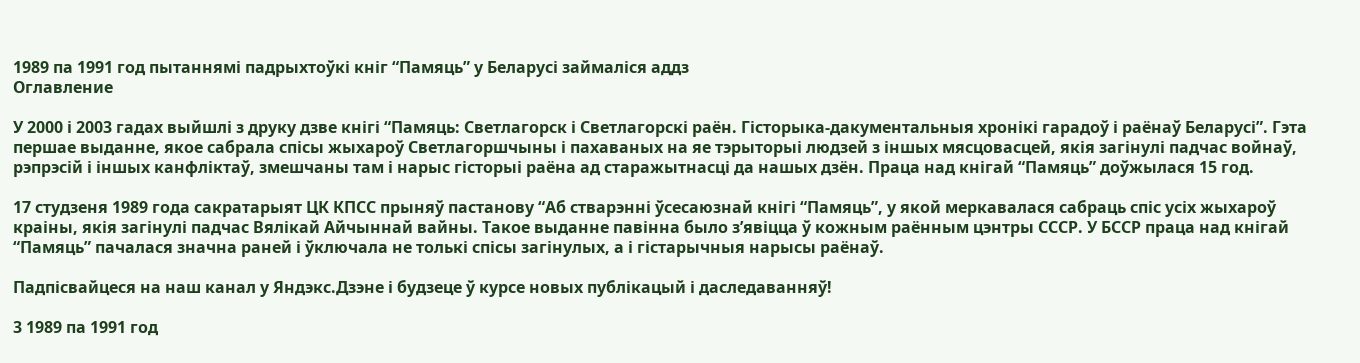1989 па 1991 год пытаннямі падрыхтоўкі кніг “Памяць” у Беларусі займаліся аддз
Оглавление

У 2000 і 2003 гадах выйшлі з друку дзве кнігі “Памяць: Светлагорск і Светлагорскі раён. Гісторыка-дакументальныя хронікі гарадоў і раёнаў Беларусі”. Гэта першае выданне, якое сабрала спісы жыхароў Светлагоршчыны і пахаваных на яе тэрыторыі людзей з іншых мясцовасцей, якія загінулі падчас войнаў, рэпрэсій і іншых канфліктаў, змешчаны там і нарыс гісторыі раёна ад старажытнасці да нашых дзён. Праца над кнігай “Памяць” доўжылася 15 год.

17 студзеня 1989 года сакратарыят ЦК КПСС прыняў пастанову “Аб стварэнні ўсесаюзнай кнігі “Памяць”, у якой меркавалася сабраць спіс усіх жыхароў краіны, якія загінулі падчас Вялікай Айчыннай вайны. Такое выданне павінна было з’явіцца ў кожным раённым цэнтры СССР. У БССР праца над кнігай “Памяць” пачалася значна раней і ўключала не толькі спісы загінулых, а і гістарычныя нарысы раёнаў.

Падпісвайцеся на наш канал у Яндэкс.Дзэне і будзеце ў курсе новых публікацый і даследаванняў!

3 1989 па 1991 год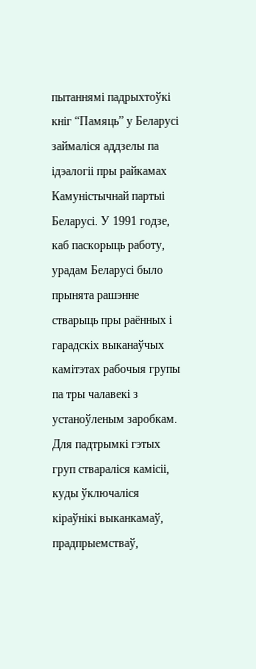пытаннямі падрыхтоўкі кніг “Памяць” у Беларусі займаліся аддзелы па ідэалогіі пры райкамах Камуністычнай партыі Беларусі. У 1991 годзе, каб паскорыць работу, урадам Беларусі было прынята рашэнне стварыць пры раённых і гарадскіх выканаўчых камітэтах рабочыя групы па тры чалавекі з устаноўленым заробкам. Для падтрымкі гэтых груп ствараліся камісіі, куды ўключаліся кіраўнікі выканкамаў, прадпрыемстваў,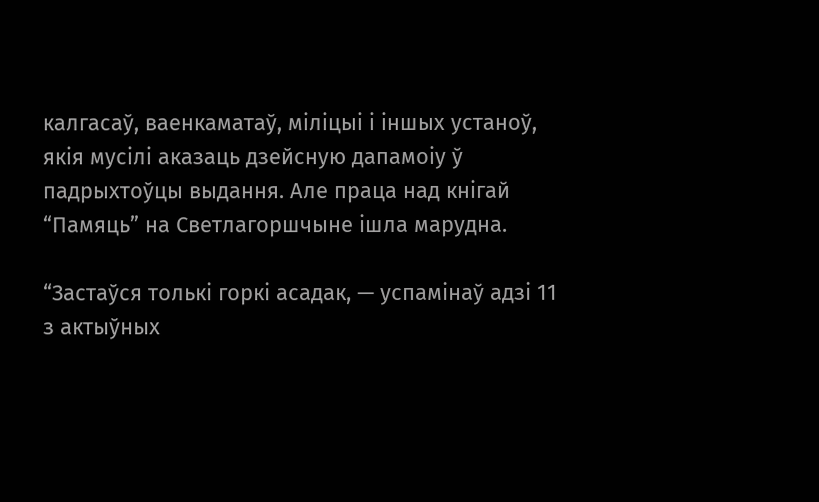калгасаў, ваенкаматаў, міліцыі і іншых устаноў, якія мусілі аказаць дзейсную дапамоіу ў падрыхтоўцы выдання. Але праца над кнігай “Памяць” на Светлагоршчыне ішла марудна.

“Застаўся толькі горкі асадак, — успамінаў адзі 11 з актыўных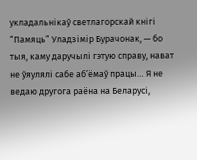укладальнікаў светлагорскай кнігі “Памяць” Уладзімір Бурачонак, — бо тыя, каму даручылі гэтую справу, нават не ўяулялі сабе аб’ёмаў працы… Я не ведаю другога раёна на Беларусі,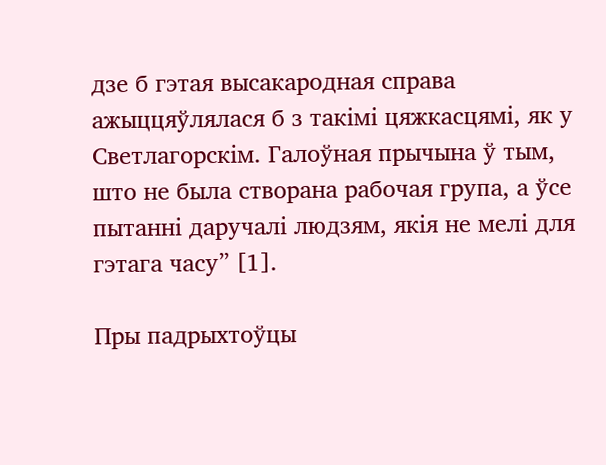дзе б гэтая высакародная справа ажыццяўлялася б з такімі цяжкасцямі, як у Светлагорскім. Галоўная прычына ў тым, што не была створана рабочая група, а ўсе пытанні даручалі людзям, якія не мелі для гэтага часу” [1].

Пры падрыхтоўцы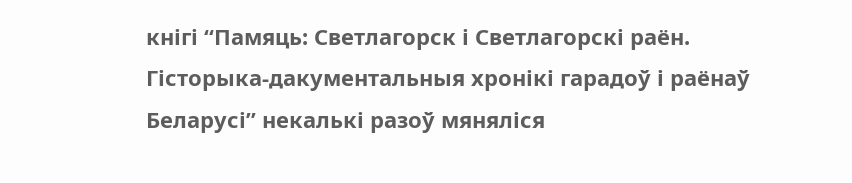кнігі “Памяць: Светлагорск і Светлагорскі раён. Гісторыка-дакументальныя хронікі гарадоў і раёнаў Беларусі” некалькі разоў мяняліся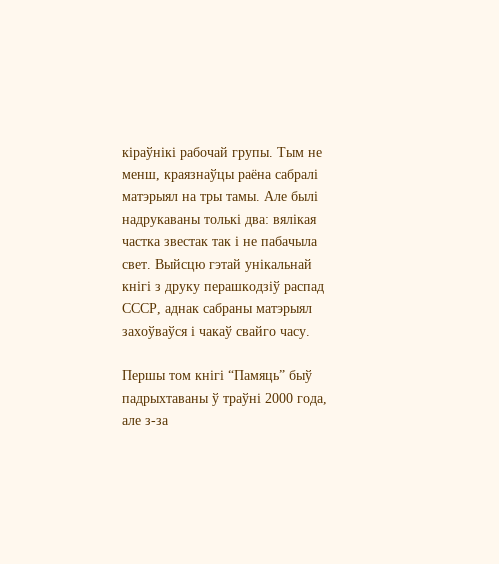кіраўнікі рабочай групы. Тым не менш, краязнаўцы раёна сабралі матэрыял на тры тамы. Але былі надрукаваны толькі два: вялікая частка звестак так і не пабачыла свет. Выйсцю гэтай унікальнай кнігі з друку перашкодзіў распад СССР, аднак сабраны матэрыял захоўваўся і чакаў свайго часу.

Першы том кнігі “Памяць” быў падрыхтаваны ў траўні 2000 года, але з-за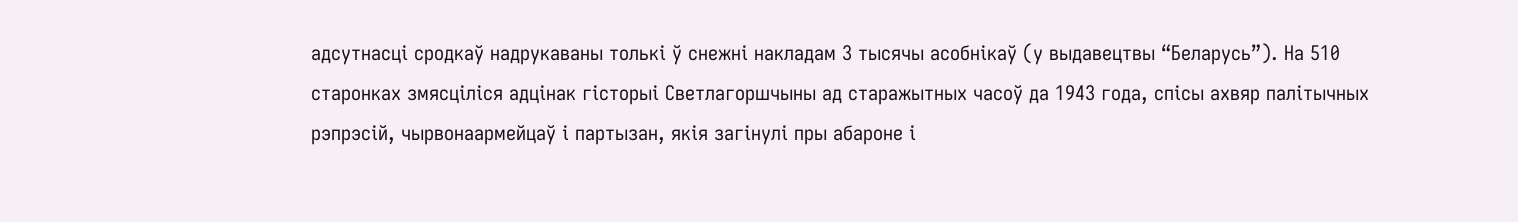адсутнасці сродкаў надрукаваны толькі ў снежні накладам 3 тысячы асобнікаў (у выдавецтвы “Беларусь”). На 510 старонках змясціліся адцінак гісторыі Светлагоршчыны ад старажытных часоў да 1943 года, спісы ахвяр палітычных рэпрэсій, чырвонаармейцаў і партызан, якія загінулі пры абароне і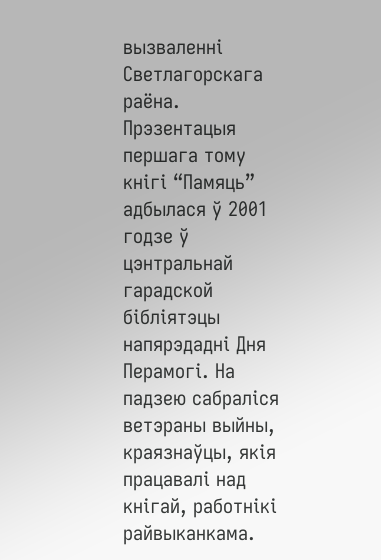вызваленні Светлагорскага раёна. Прэзентацыя першага тому кнігі “Памяць” адбылася ў 2001 годзе ў цэнтральнай гарадской бібліятэцы напярэдадні Дня Перамогі. На падзею сабраліся ветэраны выйны, краязнаўцы, якія працавалі над кнігай, работнікі райвыканкама.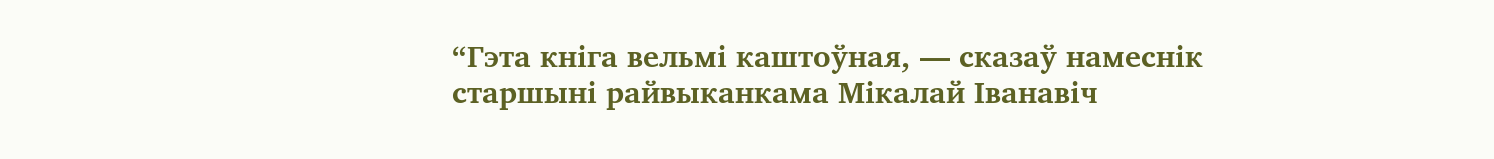“Гэта кніга вельмі каштоўная, — сказаў намеснік старшыні райвыканкама Мікалай Іванавіч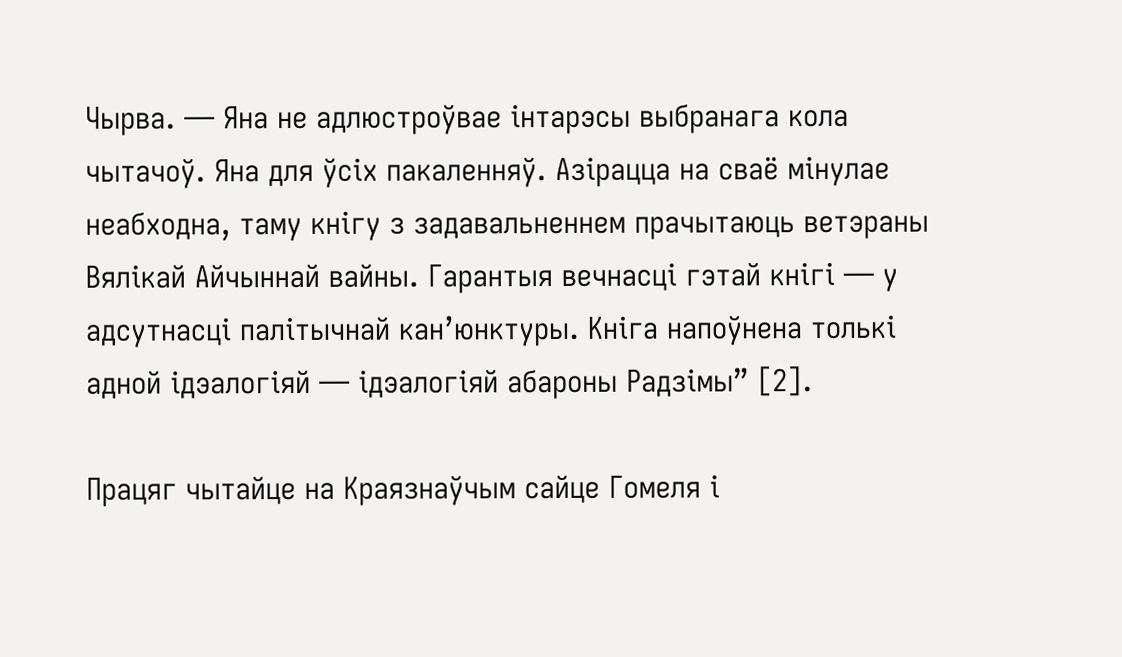Чырва. — Яна не адлюстроўвае інтарэсы выбранага кола чытачоў. Яна для ўсіх пакаленняў. Азірацца на сваё мінулае неабходна, таму кнігу з задавальненнем прачытаюць ветэраны Вялікай Айчыннай вайны. Гарантыя вечнасці гэтай кнігі — у адсутнасці палітычнай кан’юнктуры. Кніга напоўнена толькі адной ідэалогіяй — ідэалогіяй абароны Радзімы” [2].

Працяг чытайце на Краязнаўчым сайце Гомеля і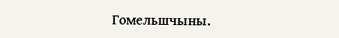Гомельшчыны.